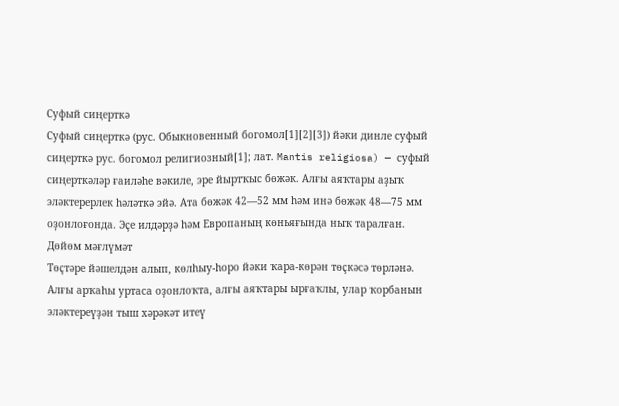Суфый сиңерткә
Суфый сиңерткә (рус. Обыкновенный богомол[1][2][3]) йәки динле суфый сиңерткә рус. богомол религиозный[1]; лат. Mantis religiosa) — суфый сиңерткәләр ғаиләһе вәкиле, эре йыртҡыс бөжәк. Алғы аяҡтары аҙыҡ эләктерерлек һәләткә эйә. Ата бөжәк 42—52 мм һәм инә бөжәк 48—75 мм оҙонлоғонда. Эҫе илдәрҙә һәм Европаның көньяғында ныҡ таралған.
Дөйөм мәғлүмәт
Төҫтәре йәшелдән алып, көлһыу-һоро йәки ҡара-көрән төҫкәсә төрләнә. Алғы арҡаһы уртаса оҙонлоҡта, алғы аяҡтары ырғаҡлы, улар ҡорбанын эләктереүҙән тыш хәрәкәт итеү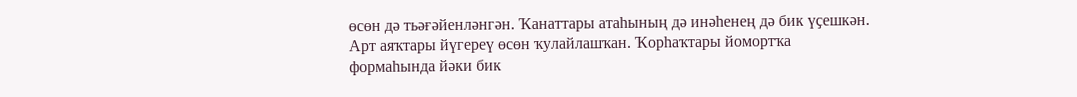өсөн дә тьәғәйенләнгән. Ҡанаттары атаһының дә инәһенең дә бик үҫешкән. Арт аяҡтары йүгереү өсөн ҡулайлашҡан. Ҡорһаҡтары йомортҡа формаһында йәки бик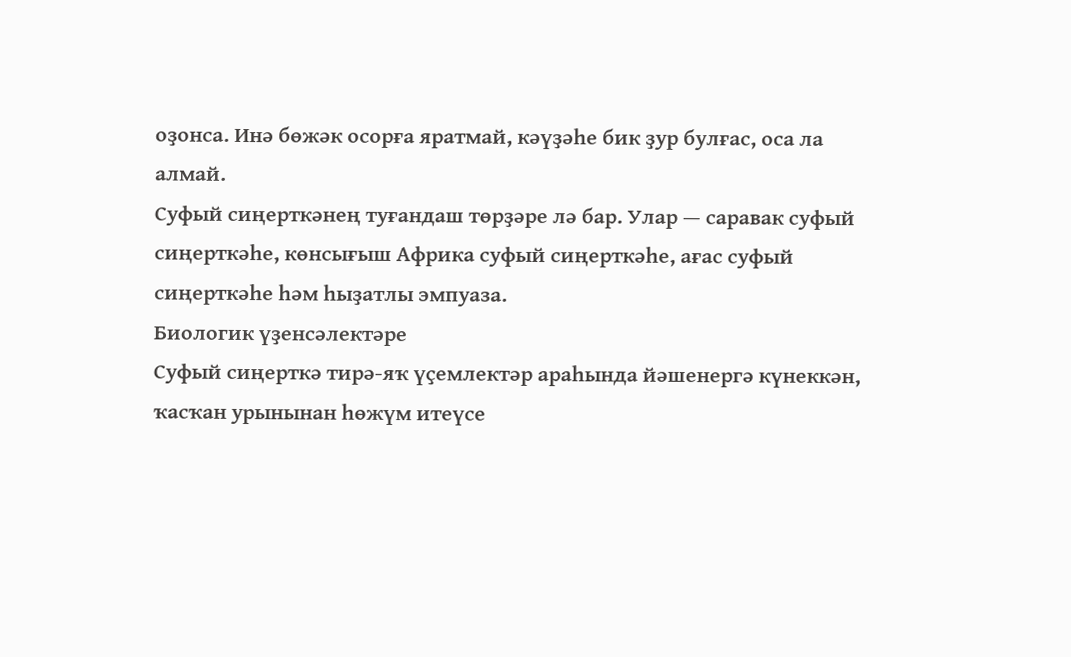оҙонса. Инә бөжәк осорға яратмай, кәүҙәһе бик ҙур булғас, оса ла алмай.
Суфый сиңерткәнең туғандаш төрҙәре лә бар. Улар — саравак суфый сиңерткәһе, көнсығыш Африка суфый сиңерткәһе, ағас суфый сиңерткәһе һәм һыҙатлы эмпуаза.
Биологик үҙенсәлектәре
Суфый сиңерткә тирә-яҡ үҫемлектәр араһында йәшенергә күнеккән, ҡасҡан урынынан һөжүм итеүсе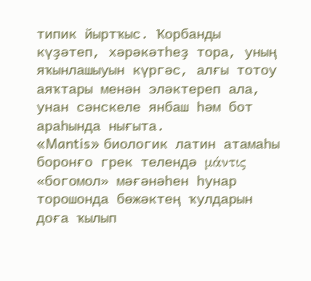типик йыртҡыс. Ҡорбанды күҙәтеп, хәрәкәтһеҙ тора, уның яҡынлашыуын күргәс, алғы тотоу аяҡтары менән эләктереп ала, унан сәнскеле янбаш һәм бот араһында нығыта.
«Mantis» биологик латин атамаһы боронғо грек телендә μάντις «богомол» мәғәнәһен һунар торошонда бөжәктең ҡулдарын доға ҡылып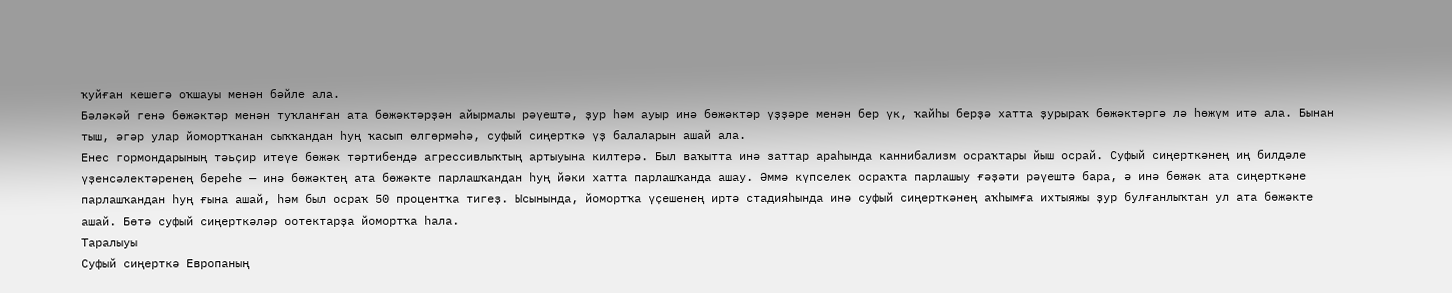ҡуйған кешегә оҡшауы менән бәйле ала.
Бәләкәй генә бөжәктәр менән туҡланған ата бөжәктәрҙән айырмалы рәүештә, ҙур һәм ауыр инә бөжәктәр үҙҙәре менән бер үк, ҡайһы берҙә хатта ҙурыраҡ бөжәктәргә лә һөжүм итә ала. Бынан тыш, әгәр улар йомортҡанан сыҡҡандан һуң ҡасып өлгөрмәһә, суфый сиңерткә үҙ балаларын ашай ала.
Енес гормондарының тәьҫир итеүе бөжәк тәртибендә агрессивлыҡтың артыуына килтерә. Был ваҡытта инә заттар араһында каннибализм осраҡтары йыш осрай. Суфый сиңерткәнең иң билдәле үҙенсәлектәренең береһе — инә бөжәктең ата бөжәкте парлашҡандан һуң йәки хатта парлашҡанда ашау. Әммә күпселек осраҡта парлашыу ғәҙәти рәүештә бара, ә инә бөжәк ата сиңерткәне парлашҡандан һуң ғына ашай, һәм был осраҡ 50 процентҡа тигеҙ. Ысынында, йомортҡа үҫешенең иртә стадияһында инә суфый сиңерткәнең аҡһымға ихтыяжы ҙур булғанлыҡтан ул ата бөжәкте ашай. Бөтә суфый сиңерткәләр оотектарҙа йомортҡа һала.
Таралыуы
Суфый сиңерткә Европаның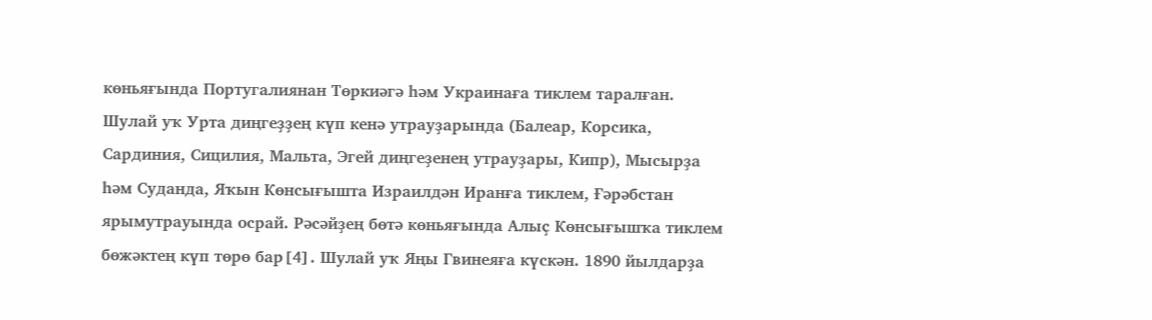көньяғында Португалиянан Төркиәгә һәм Украинаға тиклем таралған. Шулай уҡ Урта диңгеҙҙең күп кенә утрауҙарында (Балеар, Корсика, Сардиния, Сицилия, Мальта, Эгей диңгеҙенең утрауҙары, Кипр), Мысырҙа һәм Суданда, Яҡын Көнсығышта Израилдән Иранға тиклем, Ғәрәбстан ярымутрауында осрай. Рәсәйҙең бөтә көньяғында Алыҫ Көнсығышҡа тиклем бөжәктең күп төрө бар[4]. Шулай уҡ Яңы Гвинеяға күскән. 1890 йылдарҙа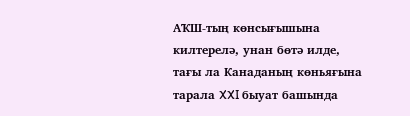АҠШ-тың көнсығышына килтерелә, унан бөтә илде, тағы ла Канаданың көньяғына тарала XXI быуат башында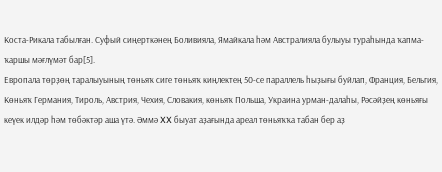Коста-Рикала табылған. Суфый сиңерткәнең Боливияла, Ямайкала һәм Австралияла булыуы тураһында ҡапма-ҡаршы мәғлүмәт бар[5].
Европала төрҙөң таралыуының төньяҡ сиге төньяҡ киңлектең 50-се параллель һыҙығы буйлап, Франция, Бельгия, Көньяҡ Германия, Тироль, Австрия, Чехия, Словакия, көньяҡ Польша, Украина урман-далаһы, Рәсәйҙең көньяғы кеүек илдәр һәм төбәктәр аша үтә. Әммә XX быуат аҙағында ареал төньяҡҡа табан бер аҙ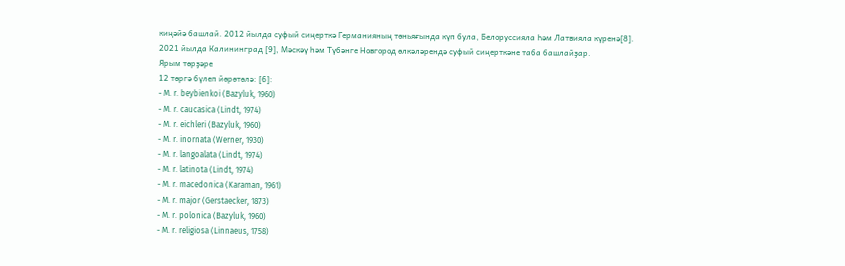киңәйә башлай. 2012 йылда суфый сиңерткә Германияның төньяғында күп була, Белоруссияла Һәм Латвияла күренә[8]. 2021 йылда Калининград [9], Мәскәү һәм Түбәнге Новгород өлкәләрендә суфый сиңерткәне таба башлайҙар.
Ярым төрҙәре
12 төргә бүлеп йөрөтөлә: [6]:
- M. r. beybienkoi (Bazyluk, 1960)
- M. r. caucasica (Lindt, 1974)
- M. r. eichleri (Bazyluk, 1960)
- M. r. inornata (Werner, 1930)
- M. r. langoalata (Lindt, 1974)
- M. r. latinota (Lindt, 1974)
- M. r. macedonica (Karaman, 1961)
- M. r. major (Gerstaecker, 1873)
- M. r. polonica (Bazyluk, 1960)
- M. r. religiosa (Linnaeus, 1758)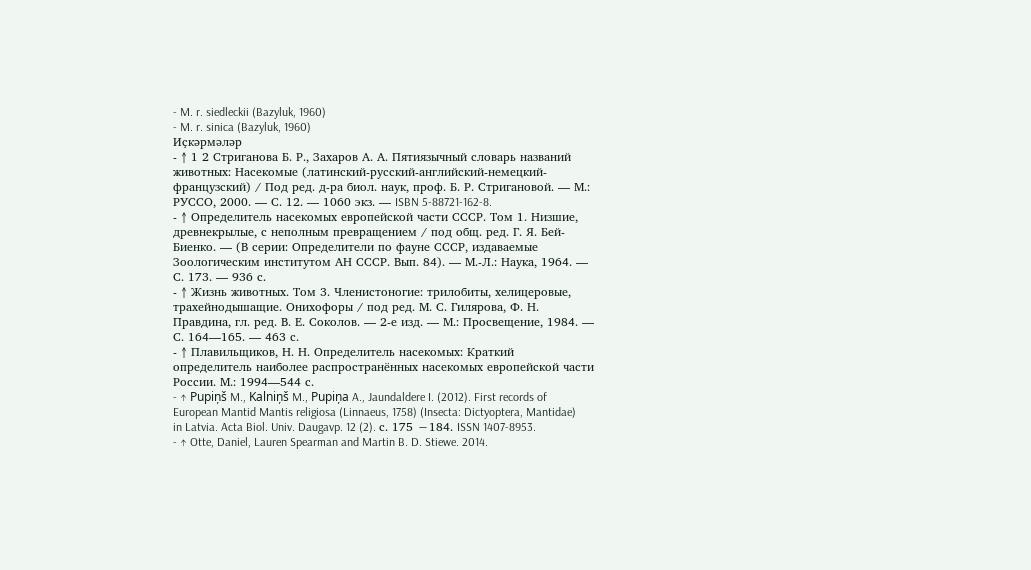- M. r. siedleckii (Bazyluk, 1960)
- M. r. sinica (Bazyluk, 1960)
Иҫкәрмәләр
- ↑ 1 2 Стриганова Б. Р., Захаров А. А. Пятиязычный словарь названий животных: Насекомые (латинский-русский-английский-немецкий-французский) / Под ред. д-ра биол. наук, проф. Б. Р. Стригановой. — М.: РУССО, 2000. — С. 12. — 1060 экз. — ISBN 5-88721-162-8.
- ↑ Определитель насекомых европейской части СССР. Том 1. Низшие, древнекрылые, с неполным превращением / под общ. ред. Г. Я. Бей-Биенко. — (В серии: Определители по фауне СССР, издаваемые Зоологическим институтом АН СССР. Вып. 84). — М.-Л.: Наука, 1964. — С. 173. — 936 с.
- ↑ Жизнь животных. Том 3. Членистоногие: трилобиты, хелицеровые, трахейнодышащие. Онихофоры / под ред. М. С. Гилярова, Ф. Н. Правдина, гл. ред. В. Е. Соколов. — 2-е изд. — М.: Просвещение, 1984. — С. 164—165. — 463 с.
- ↑ Плавильщиков, Н. Н. Определитель насекомых: Краткий определитель наиболее распространённых насекомых европейской части России. М.: 1994—544 с.
- ↑ Pupiņš M., Kalniņš M., Pupiņa A., Jaundaldere I. (2012). First records of European Mantid Mantis religiosa (Linnaeus, 1758) (Insecta: Dictyoptera, Mantidae) in Latvia. Acta Biol. Univ. Daugavp. 12 (2). с. 175 −184. ISSN 1407-8953.
- ↑ Otte, Daniel, Lauren Spearman and Martin B. D. Stiewe. 2014.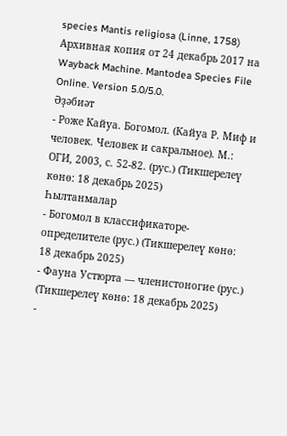species Mantis religiosa (Linne, 1758) Архивная копия от 24 декабрь 2017 на Wayback Machine. Mantodea Species File Online. Version 5.0/5.0.
Әҙәбиәт
- Роже Кайуа. Богомол. (Кайуа Р. Миф и человек. Человек и сакральное). М.: ОГИ, 2003, с. 52-82. (рус.) (Тикшерелеү көнө: 18 декабрь 2025)
Һылтанмалар
- Богомол в классификаторе-определителе (рус.) (Тикшерелеү көнө: 18 декабрь 2025)
- Фауна Устюрта — членистоногие (рус.) (Тикшерелеү көнө: 18 декабрь 2025)
-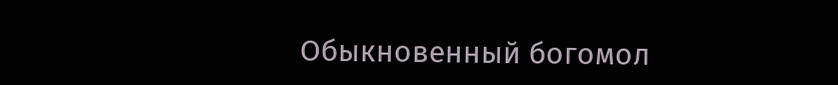Обыкновенный богомол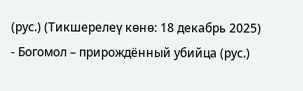(рус.) (Тикшерелеү көнө: 18 декабрь 2025)
- Богомол – прирождённый убийца (рус.)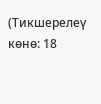(Тикшерелеү көнө: 18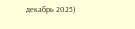декабрь 2025)